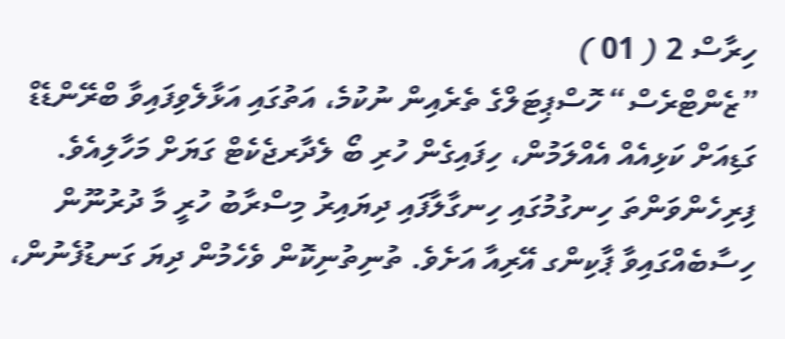ހިރާސް 2 ( 01 )
”ޒެންޓްރެސް“ ހޮސްޕިޓަލްގެ ތެރެއިން ނުކުމެ، އަތުގައި އަޅާލެވިފައިވާ ބްރޭންޑެޑް ގަޑިއަށް ކަޅިއެއް އެއްލަމުން، ހިފައިގެން ހުރި ބޯ ލެދާރޖެކެޓް ގަޔަށް މަހާލިއެވެ. ފިރިހެންވަންތަ ހިނގުމުގައި ހިނގާލާފައި ދިޔައިރު މިސްރާބު ހުރީ މާ ދުރުނޫން ހިސާބެއްގައިވާ ޕާކިންގ އޭރިއާ އަށެވެ. ތުނިތުނިކޮން ވެހެމުން ދިޔަ ގަނޑުފެނުން،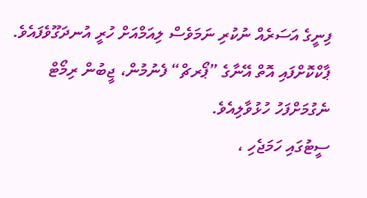ފިނީގެ އަސަރެއް ނުކުރި ނަމަވެސް ލިއަމްއަށް ހުރީ އުނދަގޫވެފައެވެ. ޕާކްކޮށްފައި އޮތް އޭނާގެ ”ޕޯރޗް“ ފެނުމުން، ޖީބުން ރިމޯޓް ނެގުމަށްފަހު ހުޅުވާލިއެވެ.
ސީޓުގައި ހަމަޖެހި ،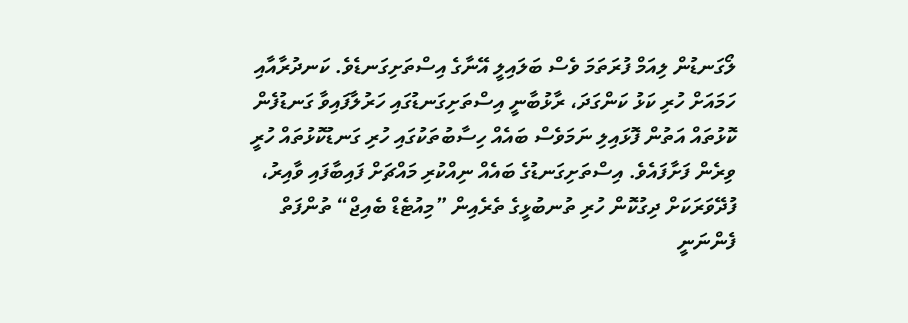ލޯގަނޑުން ލިއަމް ފުރަތަމަ ވެސް ބަލައިލީ އޭނާގެ އިސްތަށިގަނޑެވެ. ކަނދުރާއާއި ހަމައަށް ހުރި ކަޅު ކަންގަދަ، ރާޅުބާނީ އިސްތަށިގަނޑުގައި ހަރުލާފައިވާ ގަނޑުފެން ކޮޅުތައް އަތުން ފޮޅައިލި ނަމަވެސް ބައެއް ހިސާބުތަކުގައި ހުރި ގަނޑުކޮޅުތައް ހުރީ ވިރެން ފަށާފައެވެ. އިސްތަށިގަނޑުގެ ބައެއް ނިއްކުރި މައްޗަށް ފައިބާފައި ވާއިރު، ފުދޭވަރަކަށް ދިގުކޮން ހުރި ތުނބުޅީގެ ތެރެއިން ”މިއުޓެޑް ބެއިޖް“ ތުންފަތް ފެންނަނީ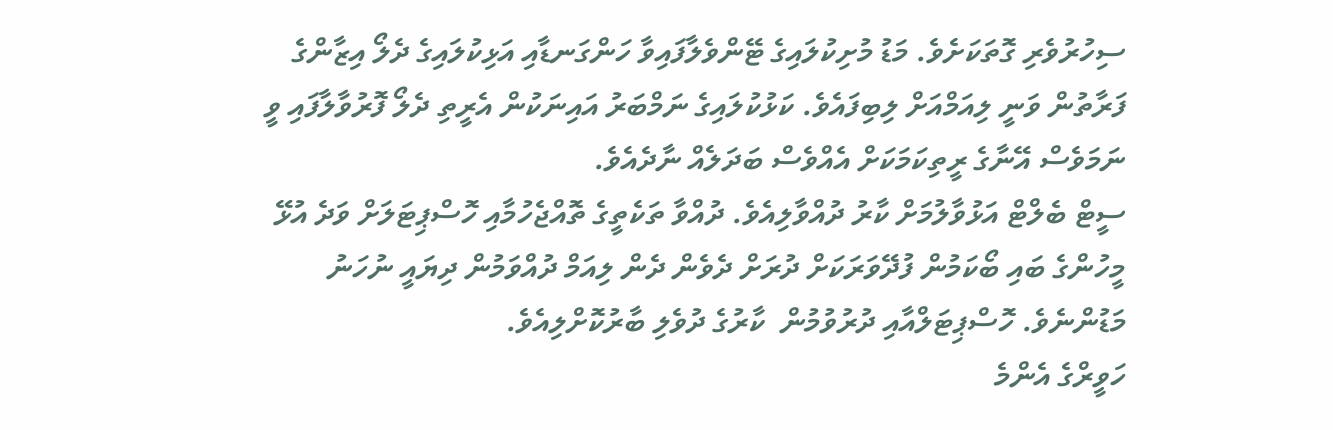ސިހުރުވެރި ގޮތަކަށެވެ. މަޑު މުށިކުލައިގެ ޓޭންވެލާފައިވާ ހަންގަނޑާއި އަޅިކުލައިގެ ދެލޯ އިޒާންގެ ފަރާތުން ވަނީ ލިއަމްއަށް ލިބިފައެވެ. ކަޅުކުލައިގެ ނަމްބަރު އައިނަކުން އެރީތި ދެލޯ ފޮރުވާލާފައި ވީ ނަމަވެސް އޭނާގެ ރީތިކަމަކަށް އެއްވެސް ބަދަލެއް ނާދެއެވެ.
ސީޓް ބެލްޓް އަޅުވާލުމަށް ކާރު ދުއްވާލިއެވެ. ދުއްވާ ތަކެތީގެ ތޮއްޖެހުމާއި ހޮސްޕިޓަލަށް ވަދެ އުޅޭ މީހުންގެ ބައި ބޯކަމުން ފުދޭވަރަކަށް ދުރަށް ދެވެން ދެން ލިއަމް ދުއްވަމުން ދިޔައީ ނުހަނު މަޑުންނެވެ. ހޮސްޕިޓަލްއާއި ދުރުވުމުން  ކާރުގެ ދުވެލި ބާރުކޮށްލިއެވެ.
ހަވީރްގެ އެންމެ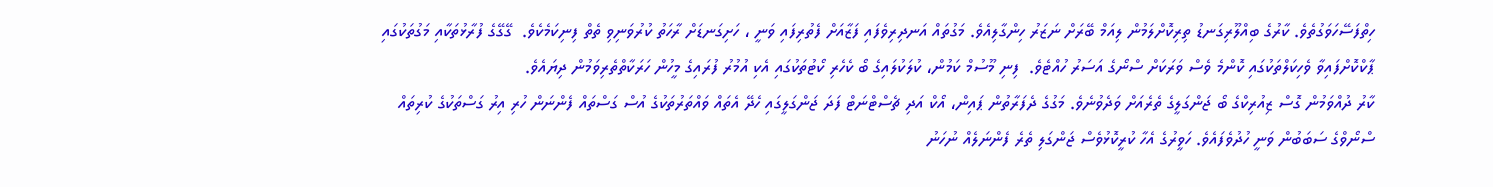ހިތްފަސޭހަވަގުތެވެ. ކާރުގެ ބިއްލޫރިގަނޑު ތިރިކޮށްލަމުން ލިއަމް ބޭރަށް ނަޒަރު ހިންގާލިއެވެ. މަގުތައް އަނދިރިވެފައި ފަޒާއަށް ފެތުރިފައި ވަނީ ، ހަށިގަނޑަށް ރާހަތު ކުރުވަނިވި ތެތް ފިނިކަމެކެވެ.  ގޭގޭގެ ފުރާޅުތަކާއި މަގުތަކުގައި ޕާކްކޮށްފައިވާ ވެހިކަލްތަކުގައި ކޮންމެ ވެސް ވަރަކަށް ސްނޯގެ އަސަރު ހުއްޓެވެ.  ފިނި މޫސުމް ކަމުން، ކުލަކުލައިގެ ބޯ ކެހެރި ކޯޓުތަކުގައި އެކި އުމުރު ފުރައިގެ މީހުން ހަރަކާތްތެރިވަމުން ދިޔައެވެ.
ކާރު ދުއްވަމުން ގޮސް ޒިއުރިކްގެ ބޯ ޖަންގަލީގެ ތެރެއަށް ވަދެވުނެވެ. މަގުގެ ދެފަރާތުން ޕައިން، އޯކް އަދި ޗެސްޓްނަޓް ފަދަ ޖަންގަލީގައި ހެދޭ އެތައް ވައްތަރުތަކުގެ އުސް ގަސްތައް ފެންނަން ހުރި އިރު ގަސްތަކުގެ ކުރިތައް ސްނޯވްގެ ސަބަބުން ވަނީ ހުދުވެފައެވެ. ހަވީރުގެ އެހާ ކުރީކޮޅުވެސް ޖަންގަލި ތެރެ ފެންނަލެއް ނުހަނު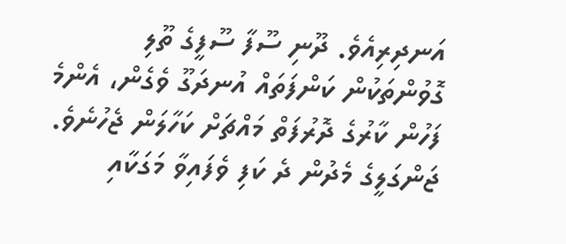އަނދިރިއެވެ. ދޫނި ސޫފާ ސޫފީގެ ތޫލި ގޮވުންތަކުން ކަންފަތައް އުނދަގޫ ވެގެން، އެންމެ ފަހުން ކާރުގެ ދޮރުފަތް މައްޗަށް ކަހާލަން ޖެހުނެވެ. ޖަންގަލީގެ މެދުން ދެ ކަފި ވެފައިވާ މަގަކާއި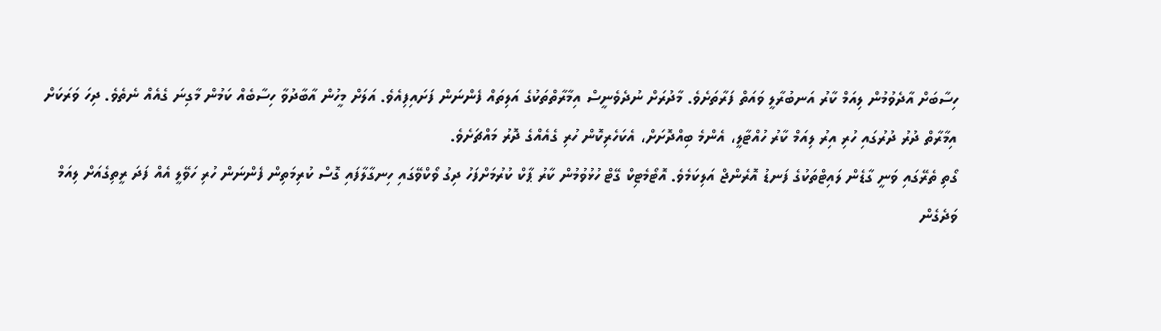ހިސާބަށް އާދެވުމުން ލިއަމް ކާރު އަނބުރާލީ ވައަތް ފަރާތަށެވެ. މާދުރަށް ނުދެވެނީސް އިމާރާތްތަކުގެ އަލިތައް ފެންނަން ފަށައިފިއެވެ. އަލަށް މީހުން އާބާދުވާ ހިސާބެއް ކަމުން މާގިނަ ގެއެއް ނެތެވެ. ދިހަ ވަރަކަށް އިމާރާތް ދުރު ދުރުގައި ހުރި އިރު ލިއަމް ކާރު ހުއްޓާލީ، އެންމެ ބިއްދޮށަށް، އެކަހެރިކޮން ހުރި ގެއެއްގެ ދޮރު މައްޗަށެވެ.
ގޯތި ތެރޭގައި ވަނީ ގާޑެން ލައިޓްތަކުގެ ފަނޑު އޮރެންޖް އަލިކަމެވެ. އޮޓޯމެޓިކް ގޭޓް ހުޅުވުމުން ކާރު ޕާކް ކުރުމަށްފަހު ދިގު ވޯކްވޭގައި ހިނގާލާފައި ގޮސް ކުރިމަތިން ފެންނަން ހުރި ހަވޭލީ އެއް ފަދަ ރީތިގެއަށް ލިއަމް ވަދެގެން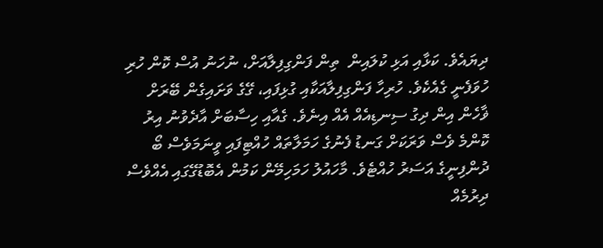ދިޔައެވެ. ކަޅާއި އަޅި ކުލައިން  ތިން ފަންގިފިލާއަށް، ނުހަނު އުސް ކޮން ހުރި ހުވަފެނީ ގެއެކެވެ. ހުރިހާ ފަންގިފިލާއަކާއި ގުޅިފައި، ގޭގެ ވަށައިގެން ބޭރަށް ޥާހެން އިން ދިގު ސިނޑިއެއް އެއް އިނެވެ. ގެއާއި ހިސާބަށް އާދެވުނު އިރު ކޮންމެ ވެސް ވަރަކަށް ގަނޑު ފެނުގެ ހަމަލާތައް ހުއްޓިފައި ވީނަމަވެސް ބޯ ދުންފިނީގެ އަސަރު ހުއްޓެވެ. މާހައުލު ހަމަހިމޭން ކަމުން އެބޮޑުގޭގައި އެއްވެސް ދިރުމެއް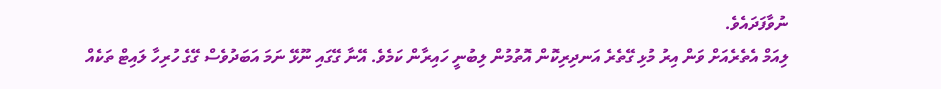ނުވާފަދައެވެ.
ލިއަމް އެތެރެއަށް ވަން އިރު މުޅި ގޭތެރެ އަނދިރިކޮން އޮތުމުން ލިބުނީ ހައިރާން ކަމެވެ. އޭނާ ގޭގައި ނޫޅޭ ނަމަ އަބަދުވެސް ގޭގެ ހުރިހާ ލައިޓް ތަކެއް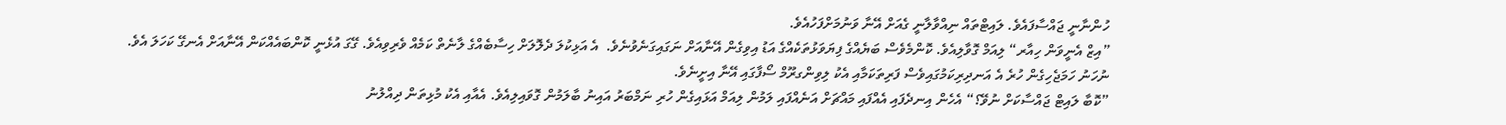ހުންނާނީ ޖައްސާފައެވެ. ލައިޓްތައް ނިއްވާލާނީ ގެއަށް އޭނާ ވަނުމަށްފަހުއެވެ.
”އިޒް އެނީވަން ހިއާރ“ ލިއަމް ގޮވާލިއެވެ. ކޮންމެވެސް ބަޔެއްގެ ފިޔަވަޅުތަކެއްގެ އަޑު އިވިގެން އޭނާއަށް ނަގައިގަނެވުނެވެ.  އެ އަޅިކުލަ ދެލޮލަށް ހިސާބެއްގެ ލާނެތް ކަމެއް ވެރިވިއެވެ. ގޭގަ އުޅެނީ ކޮންބައެއްކަން އޭނާއަށް އެނގޭ ކަހަލަ އެވެ.
ނުހަނު ހަމަޖެހިގެން ހުރެ އެ އަނދިރިކަމުގައިވެސް ފަރިތަކަމާއި އެކު ލިވިންގރޫމް ސޯފާގައި އޭނާ އިށީނެވެ.
”ކޮބާ ލައިޓް ޖައްސާކަށް ނުވޭ؟“ އެހެން އިނދެފައި އެއްފައި މައްޗަށް އަނެއްފައި ލަމުން ލިއަމް އަޅައިގެން ހުރި ނަމްބަރު އައިނު ބާލަމުން ގޮވައިލިއެވެ. އެއާއި އެކު މުޅިތަން ދިއްލުނު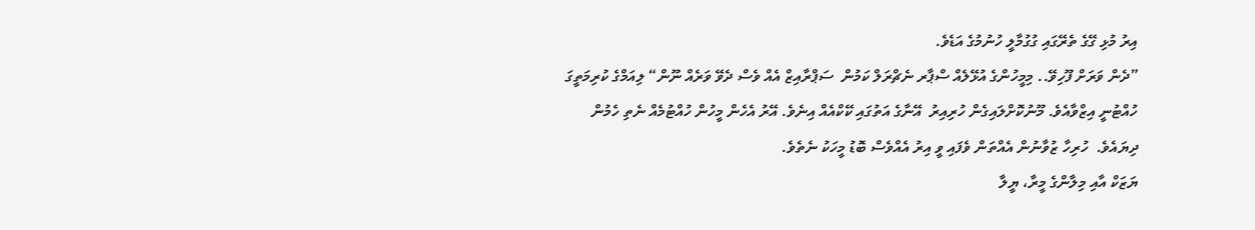އިރު މުޅި ގޭގެ ތެރޭގައި ގުގުމާލީ ހުނުމުގެ އަޑެވެ.
”ދެން ވަރަށް ފޫހިވޭ.. މިމީހުންގެ އުޅޭލެއް ސްޕާރ ނެޗްރަލް ކަމުން  ސަޕްރާއިޒް އެއް ވެސް ދެވޭ ވަރެއް ނޫން“ ލިއަމްގެ ކުރިމަތީގަ ހުއްޓުނީ އިޒްވާއެވެ. މޫނުކޮށްލައިގެން ހުރިއިރު  އޭނާގެ އަތުގައި ކޭކްއެއް އިނެވެ. އޭރު އެހެން މީހުން ހުއްޓުމެއް ނެތި ހެމުން ދިޔައެވެ.  ހުރިހާ ޒުވާނުން އެއްތަން ވެފައި ވީ އިރު އެއްވެސް ބޮޑު މީހަކު ނެތެވެ.
ޔަޒަކް އާއި މިލާންގެ މީރާ، ޔީލާ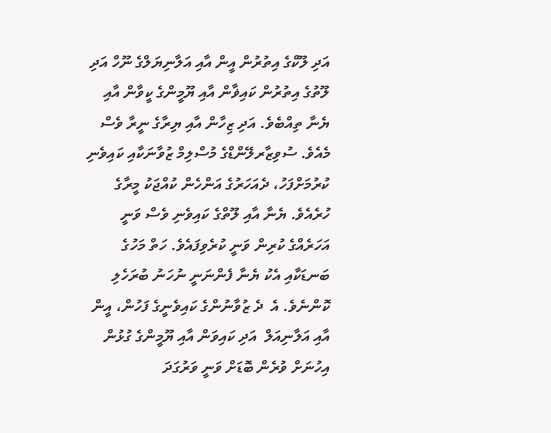އަދި ލޫކްގެ އިތުރުން އީން އާއި އަލާނިޔަލްގެ ނޫހް އަދި ލޫތުގެ އިތުރުން ކައިޥާން އާއި ޔޫމީންގެ ކީވާން އާއި ޔެނާ ތިއްބެވެ. އަދި ޒިހާން އާއި ޔިރާގެ ނީރާ ވެސް މެއެވެ. ސުވިޒާރލޭންޑްގެ މުސްލިމް ޒުވާނަކާއި ކައިވެނި ކުރުމަށްފަހު، ދެއަހަރުގެ އަންހެން ކުއްޖަކު މީރާގެ ހުރެއެވެ. ޔެނާ އާއި ލޫތްގެ ކައިވެނި ވެސް ވަނީ އަހަރެއްގެ ކުރިން ވަނީ ކުރެވިފައެވެ. ހަތް މަހުގެ ބަނޑަކާއި އެކު ޔެނާ ފެންނަނީ ނުހަނު ބުރަހެލި ކޮންނެވެ. އެ  ދެ ޒުވާނުންގެ ކައިވެނީގެ ފަހުން، އީން އާއި އަލާނިއަލް  އަދި ކައިވަން އާއި ޔޫމީންގެ ގުޅުން އިހުނަށް ވުރެން ބޮޑަށް ވަނީ ވަރުގަދަ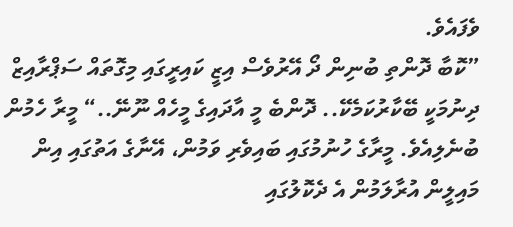ވެފައެވެ.
”ކޮބާ ދޮންތި ބުނިން ދޯ އޭރުވެސް އިޒީ ކައިރީގައި މިގޮތައް ސަޕްރާއިޒް ދިނުމަކީ ބޭކާރުކަމެކޭ.. ދޮންބެ މީ އާދައިގެ މީހެއް ނޫނޭ..“ މީރާ ހެމުން ބުނެލިއެވެ. މީރާގެ ހުނުމުގައި ބައިވެރި ވަމުން، އޭނާގެ އަތުގައި އިން މައިލީން އުރާލަމުން އެ ދެކޮލުގައި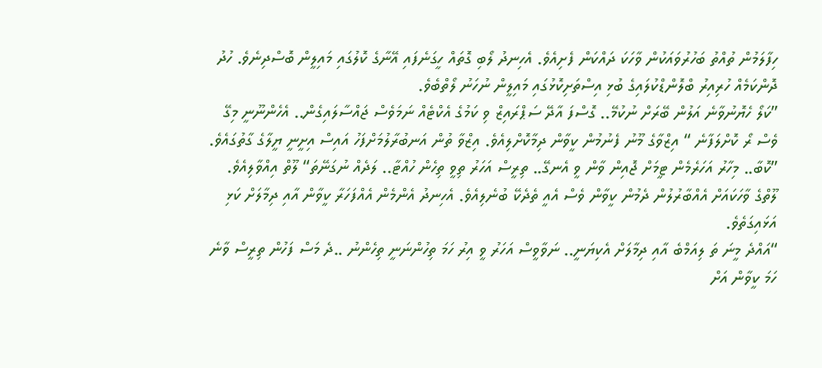ހިފާލަމުން ތުއްތު ބަހުރުވައަކުން ވާހަކަ ދައްކަން ފެށިއެވެ. އެހިނދު ލޯބި ގޮތައް ހީގަނެފައި އޭނާގެ ކޮލުގައި މައިލީން ބޮސްދިނެވެ. ހުދު ދޮންކަމެއް ހުރިއިރު ބްލޮންޑްކުލައިގެ ބުޅި އިސްތަށިކޮޅުގައި މައިލީން ނުހަނު ލޯތްބެވެ.
”ކަލޯ ހެޔޮނުވާނެ އަލުން ބޭރަށް ނުކުމޭ.. ގޮސްފަ އާދޭ ސަޕްރައިޒް ވި ކަމުގެ އެކްޓެއް ނަމަވެސް ޖައްސާލައިގެން.. އެހެންނޫނީ މިގޭ ވެސް ރޯ ކޮށްލަފާނެ “ އިޒްވާގެ މޫނު ފެނުމުން ކީވާން ދިމާކޮށްލިއެވެ. އިޒްވާ ތުން އަނބުރާލުމަށްފަހު އައިސް އިށީނީ ޔީލާގެ ގާތުގައެވެ.
”ކޮބާ.. މިހާރު އަހަރެމެން ޓީމަށް ޖޮއިން ވާން ވީ އެނގޭ.. ތިރީސް އަހަރު ތިވީ ތިހެން ހުއްޓާ.. ލަދެއް ނުގަނޭތަ“ ލޫތް އިއްވާލިއެވެ. ލޫތްގެ ވާހަކައަށް އެއްބާރުލުން ދެމުން ކީވާން ވެސް އެއީ ތެދެކޭ ބުނެލިއެވެ. އެހިނދު އެންމެން އެއްފަހަރާ ކީވާން އާއި ދިމާލަށް ކަޅި އަޅައިގަތެވެ.
“އައްދެ މީނަ ތަ ލިއަމްބެ އާއި ދިމާލަށް އެކިޔަނީ.. ނަވާވީސް އަހަރު ވީ އިރު ހަމަ ތިހުންނަނީ ތިހެންނު ..ދެ މަސް ފަހުން ތިރީސް ވާނެ ހަމަ ކީވާން އަށް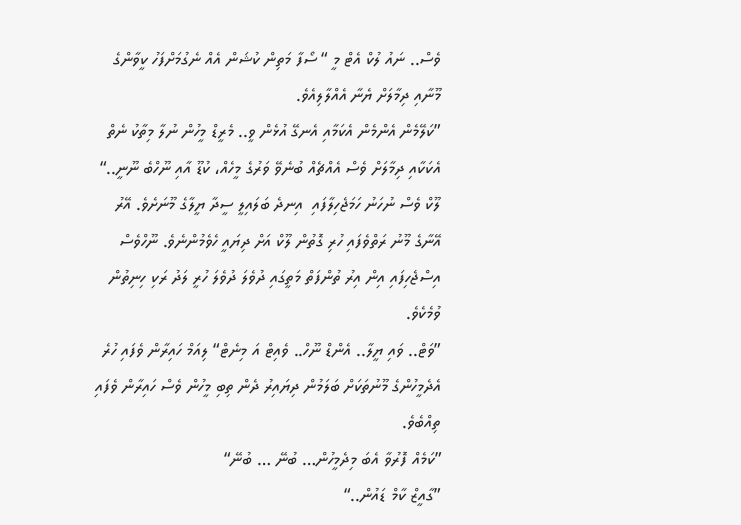ވެސް.. ނައު ލުކް އެޓް މީ “ ސޯފާ މަތިން ކުޝަން އެއް ނެގުމަށްފަހު ކީވާންގެ މޫނާއި ދިމާލަށް ޔެނާ އެއްލާލިއެވެ.
”ކަލޭމެން އެންމެން އެކަމާއި އެނގޭ އުޅެން ވީ.. މެރީޑް މީހުން ނުލާ މިތާކު ނެތް އެކަކާއި ދިމާލަށް ވެސް އެއްޗެއް ބުނެވޭ ވަރުގެ މީހެއް، ކުޑޫ އާއި ނޫހްބެ ނޫނީ..“ ލޫކް ވެސް ނުހަނު ހަމަޖެހިލާފައި  އިނދެ ބަލައިލީ ސީދާ ޔީލާގެ މޫނަށެވެ. އޭރު އޭނާގެ މޫނު ރަތްވެފައި ހުރި ގޮތުން ލޫކް އަށް ދިޔައީ ހެވެމުންނެވެ. ނޫހްވެސް އިސްޖެހިފައި އިން އިރު ތުންފަތް މަތީގައި ދުވެލަ ދުވެލަ ހުރީ ލަދު ރަކި ހިނިތުން ވުމެކެވެ.
”ވަޓް.. ވައި ޔީލާ.. އެންޑް ނޫހް.. ވެއިޓް އަ މިނެޓް“ ލިއަމް ހައިރާން ވެފައި ހުރެ އެދެމީހުންގެ މޫނުތަކަށް ބަލަމުން ދިޔައިރު ދެން ތިބި މީހުން ވެސް ހައިރާން ވެފައި ތިއްބެވެ.
”ކަމެއް ފޮރުވާ އެބަ މިދެމީހުން… ބުނޭ … ބުނޭ“
”ގާއީޒް ކާމް ޑައުން..“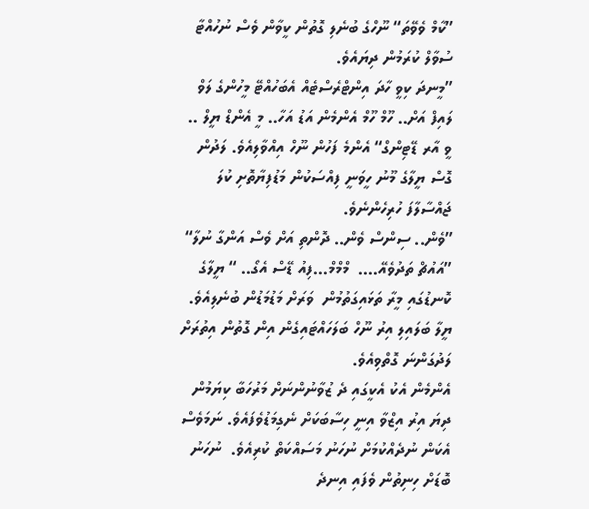”ކާމް ވެވޭތަ“ ނޫހްގެ ބުނެލި ގޮތުން ކީވާން ވެސް ނުހުއްޓާ ސުވާލް ކުރަމުން ދިޔައެވެ.
”މީނދަ ކިވީ ހާދަ އިންޓްރެސްޓެއް އެބަހުއްޓޭ މީހުންގެ ލަވް ލައިފް އަށް.. ހޫމް ހޫމް އެންމެން އަޑު އަހާ.. މީ އެންޑް ޔީލް .. ވީ އާރ ޑޭޓިންގް“ އެންމެ ފަހުން ނޫހް އިއްވާލިއެވެ. ލަދުން ގޮސް ޔީލާގެ މޫނު ހީވަނީ ފިއްސަކުން މަޑުފިޔާތޮށި ކުލަ ޖައްސާލާފަ ހުރިހެންނެވެ.
”ވެން.. ސިންސް ވެން.. ދޮންތި އަށް ވެސް އަންގާ ނުލާ“
”އައުޗް ތަދުވެއޭ….  މްމްމް…ފިއު ޑޭސް އެގޯ.. “ ޔީލާގެ ކޮނޑުގައި މީރާ ތަޅައިގަތުމުން  ވަރަށް މަޑުމަޑުން ބުނެލިއެވެ. ޔީލާ ބަލައިލި އިރު ނޫހް ބަލަހައްޓައިގެން އިން ގޮތުން އިތުރަށް ލަދުގަންނަ ގޮތްވިއެވެ.
އެންމެން އެކު އެކީގައި ދެ ޒުވާނުންނަށް މަރުހަބާ ކިޔަމުން ދިޔަ އިރު އިޒްވާ އިނީ ހިސާބަކަށް ނެގިމަޑުވެފައެވެ. ނަމަވެސް އެކަން ނުދެއްކުމަށް ނުހަނު މަސައްކަތް ކުރިއެވެ.  ނުހަނު ބޮޑަށް ހިނިތުން ވެފައި އިނދެ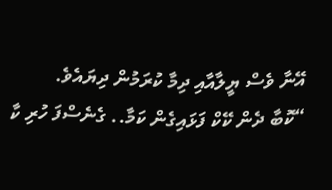އޭނާ ވެސް ޔީލާއާއި ދިމާ ކުރަމުން ދިޔައެވެ.
“ކޮބާ ދެން ކޭކް ފަޅައިގެން ކަމާ.. ގެނެސްފަ ހުރި ކާ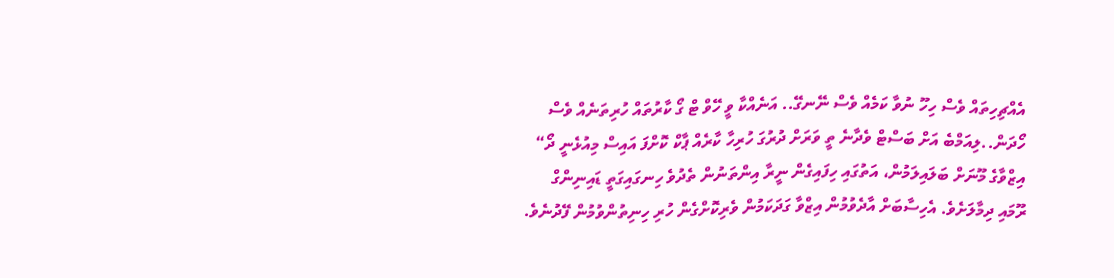އެއްޗިހިތައް ވެސް ހިހޫ ނުވާ ކަމެއް ވެސް ނޭނގޭ.. އަނެއްކާ ވީ ހޭވް ޓް ގޯ ކާރުތައް ހުރިތަނެއް ވެސް ހޯދަން..ލިއަމްބެ އަށް ބަސްޓް ވެދާނެ ތީ ވަރަށް ދުރުގަ ހުރިހާ ކާރެއް ޕާކް ކޮށްފަ އައިސް މިއުޅެނީ ދޯ“ އިޒްވާގެ މޫނަށް ބަލައިލަމުން، އަތުގައި ހިފައިގެން ނީރާ އިންތަނުން ތެދުވެ ހިނގައިގަތީ ޑައިނިންގް ރޫމައި ދިމާލަށެވެ. އެހިސާބަށް އާދެވުމުން އިޒްވާ ގަދަކަމުން ވެރިކޮށްގެން ހުރި ހިނިތުންވުމުން ފޭދުނެވެ.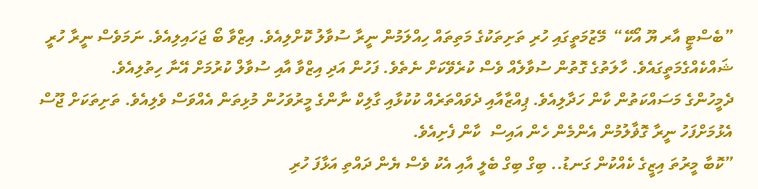”ބެސްޓީ އާރ ޔޫ އޯކޭ“  މޭޒުމަތީގައި ހުރި ތަށިތަކުގެ މަތިތައް ހިއްލަމުން ނީރާ ސުވާލު ކޮށްލިއެވެ. އިޒްވާ ބޯ ޖަހައިލިއެވެ. ނަމަވެސް ނީރާ ހުރީ ޝައްކެއްގެމަތީގައެވެ. ހާލަތުގެ ގޮތުން ސުވާލެއް ވެސް ކުރެވޭކަށް ނެތެވެ. ފަހުން އަދި އިޒްވާ އާއި ސުވާލް ކުރުމަށް އޭނާ ހިތުލިއެވެ.
ދެމީހުންގެ މަސައްކަތުން ކާން ހަދާލިއެވެ. ޕިއްޒާއާއި ދެވައްތަރެއް ކުކުޅާއި ގާލިކް ނާންގެ މީރުވަހުން މުޅިތަން އެއްވަސް ވެލިއެވެ. ތަށިތަކަށް ޖޫސް އެޅުމަށްފަހު ނީރާ ގޮޥާލުމުން އެންމެން ހެން އައިސް  ކާން ފެށިއެވެ.
”ކޮބާ މީރުތަ އިޒީގެ ކެއްކުން ގަނޑު.. ބިގް ބިގް ބެލީ އާއި އެކު ވެސް ޔެން ދައްތި އަޅާފަ ހުރި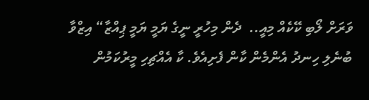ވަރަށް ލޯބި ކޭކެއް މިއީ..  ދެން މިހުރީ ނީގެ ޔަމީ ޔަމީ ޕިއްޒާ“ އިޒްވާ ބުނެލި ހިނދު އެންމެން ކާން ފެށިއެވެ. ކާ އެއްޗިހި މީރުކަމުން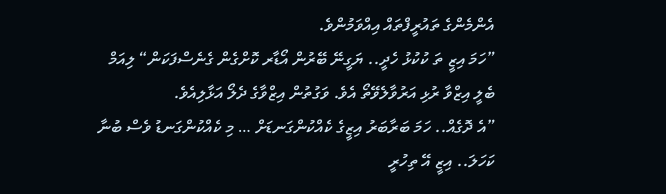އެންމެންގެ ތައުރީފްތައް އިއްވަމުންވެ.
”ހަމަ އިޒީ ތަ ކުކުޅު ހެދީ.. ޔަގީނޭ ބޭރުން އޯޑާރ ކޮށްގެން ގެނެސްފަކަން“ ލިއަމް ބެލީ އިޒްވާ ރުޅި އަރުވާލެވޭތޯ އެވެ. ވަގުތުން އިޒްވާގެ ދެލޯ އަޅާލިއެވެ.
”އެ ދޮގެއް.. ހަމަ ބަރާބަރު އިޒީގެ ކެއްކުންގަނޑަށް … މި ކެއްކުންގަނޑު ވެސް ބުނާ ކަހަލަ.. އިޒީ އޭ ތިހުރީ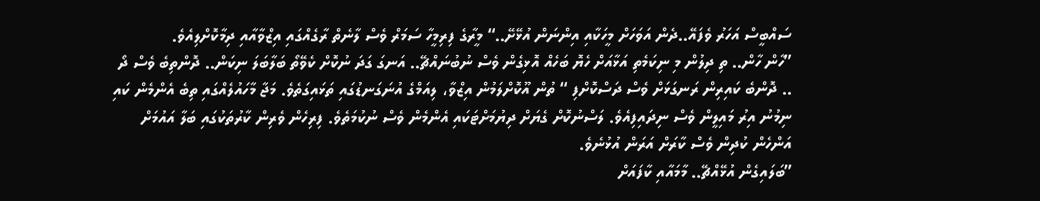ސައްބީސް އަހަރު ވެފައޭ..ދެން އަވަހަށް މީހަކާއި އިންނަން އުޅޭށޭ..“ މީރާގެ ފިރިމީހާ ސަމަރް ވެސް ލާނެތް ރާގެއްގައި އިޒްވާއާއި ދިމާކޮށްލިއެވެ.
”ހާން ހާން.. ތި ދިލުން މި ނިކަމެތި އަޅާއަށް ހެޔޮ ބަހެއް އޮޅިގެން ވެސް ނުބުނައްޗޭ.. އަނގަ ގަދަ ނުކޮށް ކެވޭތޯ ބަލާބަލަ ނިކަން.. ދޮންތިބެ ވެސް ދޯ .. ދޮންބެ ކައިރިން ރަނގަޅަށް ވެސް ދަސްކޮށްފި “ ތުން އޫކޮށްލަމުން އިޒްވާ، ލިއަމްގެ އުނަގަނޑުގައި ތަޅައިގަތެވެ. މަޖާ މާހައުލެއްގައި ތިބެ އެންމެން ކައި ނިމުނު އިރު މައިލީން ވެސް ނިދައިފިއެވެ. ލަސްނުކޮށް ގެޔަށް ދިޔުމަށްޓަކައި އެންމެން ވެސް ނުކުމަތެވެ. ފިރިހެން ވެރިން ކާރުތަކުގައި ބަލާ އައުމަށް އަންހެން ކުދިން ވެސް ކާރަށް އަރަން އުޅުނެވެ.
”ބަލައިގެން އުޅޭއްޗޭ.. މާމައާއި ކާފައަށް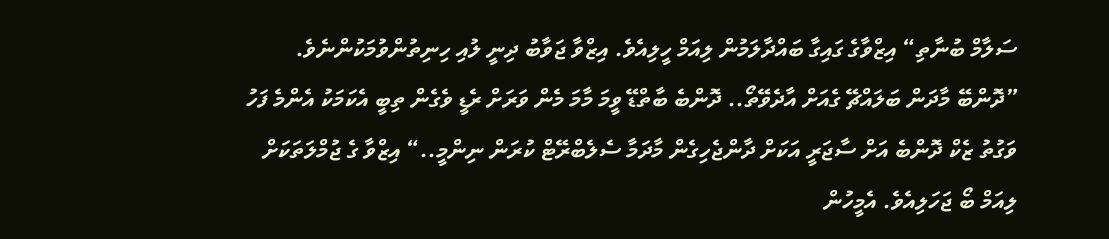ސަލާމް ބުނާތި“ އިޒްވާގެ ގައިގާ ބައްދާލަމުން ލިއަމް ހީލިއެވެ. އިޒްވާ ޖަވާބު ދިނީ ލުއި ހިނިތުންވުމަކުންނެވެ.
”ދޮންބޭ މާދަން ބަލައްޗޭ ގެއަށް އާދެވޭތޯ.. ދޮންބެ ބާތްޑޭ ވީމަ މާމަ މެން ވަރަށް ރެޑީ ވެގެން ތިބީ އެކަމަކު އެންމެ ފަހު ވަގުތު ޒެކް ދޮންބެ އަށް ސާޖަރީ އަކަށް ދާންޖެހިގެން މާދަމާ ސެލެބްރޭޓް ކުރަން ނިންމީ..“ އިޒްވާ ގެ ޖުމްލަތަކަށް ލިއަމް ބޯ ޖަހަލިއެވެ. އެމީހުން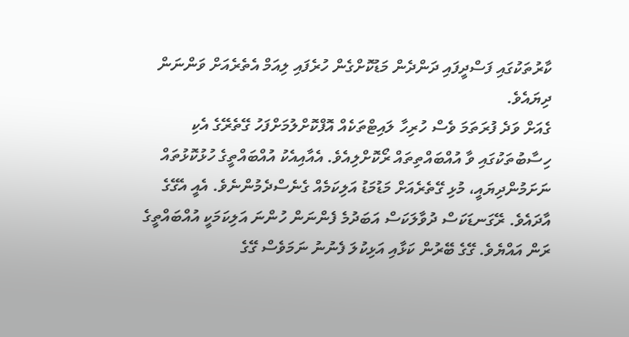ކާރުތަކުގައި ފަސްދީފައި ދަންދެން މަޑުކޮށްގެން ހުރެފައި ލިއަމް އެތެރެއަށް ވަންނަން ދިޔައެވެ.
ގެއަށް ވަދެ ފުރަތަމަ ވެސް ހުރިހާ ލައިޓްތަކެއް އޮފްކޮށްލުމަށްފަހު ގޭތެރޭގެ އެކި ހިސާބުތަކުގައި ވާ އުއްބައްތިތައް ރޯކޮށްލިއެވެ. އެއާއިއެކު އުއްބައްތީގެ ހުޅުކޮޅުތައް  ނަށަމުންދިޔައީ، މުޅި ގޭތެރެއަށް މަޑުމަޑު އަލިކަމެއް ގެނެސްދެމުންނެވެ. އެއީ އެގޭގެ އާދައެވެ. ރޭގަނޑަކަސް ދުވާލަކަސް އަބަދުމެ ފެންނަން ހުންނަ އަލިކަމަކީ އުއްބައްތީގެ ރަން އައްޔެވެ. ގޭގެ ބޭރުން ކަޅާއި އަޅިކުލަ ފެނުނު ނަމަވެސް ގޭގެ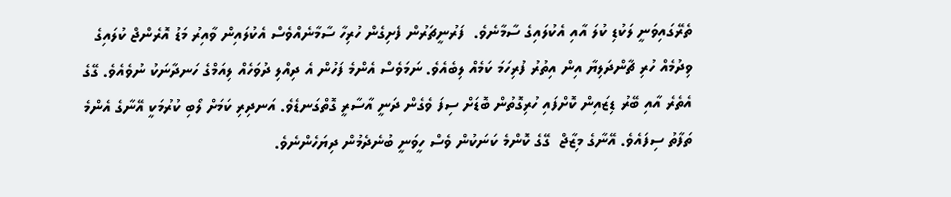ތެރޭގައިވަނީ ލަކުޑި ކުލަ އާއި އެކުލައިގެ ސާމާނެވެ.  ފަރުނީޗަރުން ފެށިގެން ހުރިހާ ސާމާނެއްވެސް އެކުލައިން ވާއިރު މަޑު އޮރެންޖް ކުލައިގެ ވިދުމެއް ހުރި ޗާންދަލިޔާ އިން އިތުރު ފުރިހަމަ ކަމެއް ލިބެއެވެ. ނަމަވެސް އެންމެ ފަހުން އެ ދިއްލި ދުވަހެއް ލިއަމްގެ ހަނދާނަކު ނުވެއެވެ. ގޭގެ އެތެރެ އާއި ބޭރު ޑިޒައިން ކޮށްފައި ހުރިގޮތުން ބޮޑަށް ސިފަ ވެގެން ދަނީ އާސާރީ ގޮތްގަނޑެވެ. އަނދިރި ކަމަށް ލޯބި ކުރުމަކީ އޭނާގެ އެންމެ ތަފާތު ސިފައެވެ. އޭނާގެ މިޒާޖް  ގޭގެ ކޮންމެ ކަނަކުން ވެސް ހީވަނީ ބުނެދެމުން ދިޔަހެންނެވެ.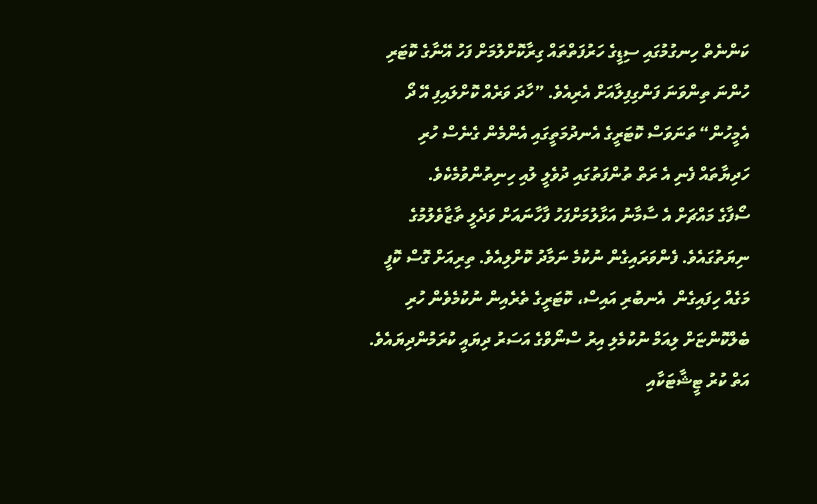ކަންނެތް ހިނގުމުގައި ސިޑީގެ ހަރުފަތްތައް ގިރާކޮށްލުމަށް ފަހު އޭނާގެ ކޮޓަރި ހުންނަ ތިންވަނަ ފަންގިފިލާއަށް އެރިއެވެ. ”ހާދަ ވަރެއް ކޮށްލައިފި އޭ ދޯ އެމީހުން“ ތަނަވަސް ކޮޓަރީގެ އެނދުމަތީގައި އެންމެން ގެނެސް ހުރި ހަދިޔާތައް ފެނި އެ ރަތް ތުންފަތުގައި ދުވެލީ ލުއި ހިނިތުންވުމެކެވެ.
ސޯފާގެ މައްޗަށް އެ ސާމާނު އަޅާލުމަށްފަހު ފާހާނައަށް ވަދެލީ ތާޒާވެލުމުގެ ނިޔަތުގައެވެ. ފެންވަރައިގެން ނުކުމެ ނަމާދު ކޮށްލިއެވެ. ތިރިއަށް ގޮސް ކޮފީ މަގެއް ހިފައިގެން  އެނބުރި އައިސް، ކޮޓަރީގެ ތެރެއިން ނުކުމެވެން ހުރި ބެލްކޮންޏަށް ލިއަމް ނުކުމެލި އިރު ސްނޯވްގެ އަސަރު ދިޔައީ ކުރަމުންދިޔައެވެ. އަތް ކުރު ޓީޝާޓަކާއި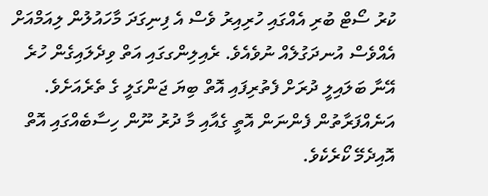ކުރު ސޯޓް ބުރި އެއްގައި ހުރިއިރު ވެސް އެ ފިނިގަދަ މާހައުލުން ލިއަމްއަށް އެއްވެސް އުނދަގުލެއް ނުވެއެވެ. ރެއިލިންގގައި އަތް ވިދެލައިގެން ހުރެ އޭނާ ބަލައިލީ ދުރަށް ފެތުރިފައި އޮތް ބިޔަ ޖަންގަލީ ގެ ތެރެއަށެވެ. އަނެއްފަރާތުން ފެންނަން އޮތީ ގެއާއި މާ ދުރު ނޫން ހިސާބެއްގައި އޮތް އޮއިދެމޭ ކޯރެކެވެ.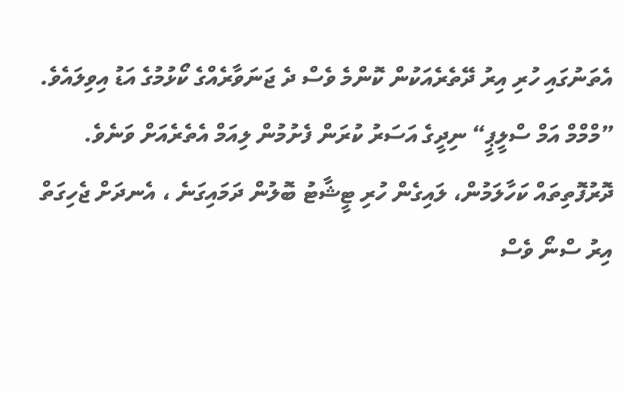އެތަނުގައި ހުރި އިރު ދޭތެރެއަކުން ކޮންމެ ވެސް ދެ ޖަނަވާރެއްގެ ކޯޅުމުގެ އަޑު އިވިލައެވެ.
”މްމްމް އަމް ސްލީޕީ“ ނިދީގެ އަސަރު ކުރަން ފެށުމުން ލިއަމް އެތެރެއަށް ވަނެވެ. ދޮރުފޮތިތައް ކަހާލަމުން، ލައިގެން ހުރި ޓީޝާޓު ބޮލުން ދަމައިގަނެ ، އެނދަށް ޖެހިގަތް އިރު ސްނޯ ވެސް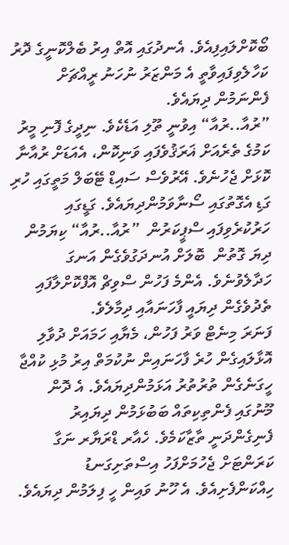ބޯކޮށްލައިފިއެވެ. އެނދުގައި އޮތް އިރު ބެލްކޮނީގެ ދޮރު ކަހާލެވިފައިވާތީ އެ މަންޒަރު ނުހަނު ރީއްޗަށް ފެންނަމުން ދިޔައެވެ.
”ރުއާ..ރުއާ“ އިވުނީ ތޫލި އަޑެކެވެ. ނިދީގެ ފޮނި މީރު ކަމުގެ ތެރެއަށް ޣަރަޤުވެފައި ވަނިކޮން، އެއަޑަށް ރުއާނާ ކޮޅަށް ޖެހުނެވެ. އޭރުވެސް ސައިޑް ޓޭބަލް މަތީގައި ހުރި ގަޑި އެގޮތުގައި ސޯނާވަމުންދިޔައެވެ. ގަޑީގައި ހަރުކުރެވިފައި ސްޕީކަރުން  ”ރުއާ..ރުއާ“ ކިޔަމުން ދިޔަ ގޮތުން  ބޮލަށް އުނދަގުވެގެން އަނގަ ހަދާލެވުނެވެ. އެންމެ ފަހުން ސްވިޗް އޮފްކޮށްލާފައި ތެދުވެގެން ދިޔައީ ފާހަނައާއި ދިމާލެވެ.
ފަނަރަ މިނެޓް ވަރު ފަހުން، މެޔާއި ހަމައަށް ދުވާލި އޮޅާލައިގެން ހުރެ ފާހަނައިން ނުކުމަތް އިރު މުޅި ކުއްޖާ ހީގަނެގެން ތުރުތުރު އަޅަމުންދިޔައެވެ. އެ ދޮން މޫނުގައި ފެންތިކިތައް ބަބުޅަމުން ދިޔައިރު ފެނިގެންދަނީ ތާޒާކަމެވެ. ހެއާރ ޑްރަޔާރ ނަގާ ކަރަންޓަށް ޖެހުމަށްފަހު އިސްތަށިގަނޑު ހިއްކަންފެށިއެވެ. އެ ހޫނު ވައިން ހީ ފިލަމުން ދިޔައެވެ.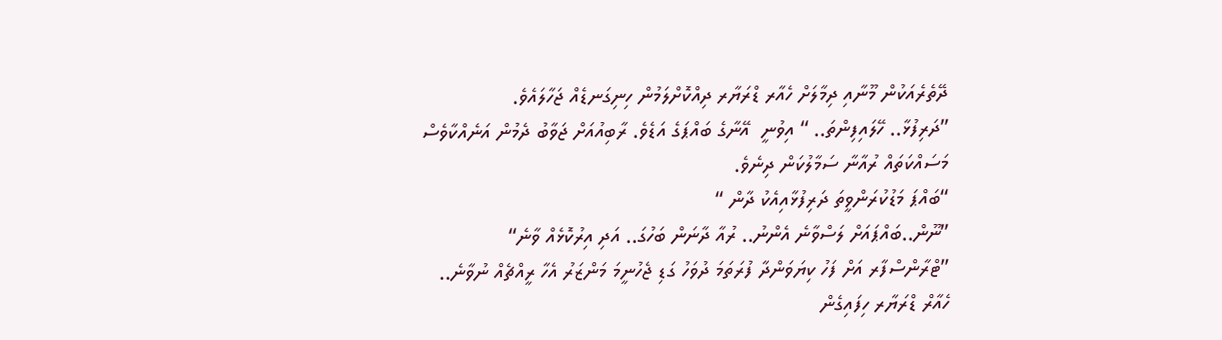ދޭތެރެއަކުން މޫނާއި ދިމާލަށް ހެއާރ ޑްރަޔާރ ދިއްކޮށްލަމުން ހިނިގަނޑެއް ޖަހާލައެވެ.
”ދަރިފުޅާ.. ހޭލައިފިންތަ.. “ އިވުނީ  އޭނާގެ ބައްޕަގެ އަޑެވެ. ރާބިއުއަށް ޖަވާބު ދެމުން އަނެއްކާވެސް މަސައްކަތައް ރުއާނާ ސަމާލުކަން ދިނެވެ.
“ބައްޕަ މަޑުކުރަންވީތަ ދަރިފުޅާއިއެކު ދާން “
”ނޫން..ބައްޕައަށް ލަސްވާނެ އެންނު.. ރުއާ ދާނަން ބަހުގަ.. އަދި އިރުކޮޅެއް ވާނެ“
”ޓްރާންސްފާރ އަށް ފަހު ކިޔަވަންދާ ފުރަތަމަ ދުވަހު ގަޑި ޖެހުނީމަ މަންޒަރު އެހާ ރީއްޗެއް ނުވާނެ.. ހެއާރް ޑްރަޔާރ ހިފައިގެން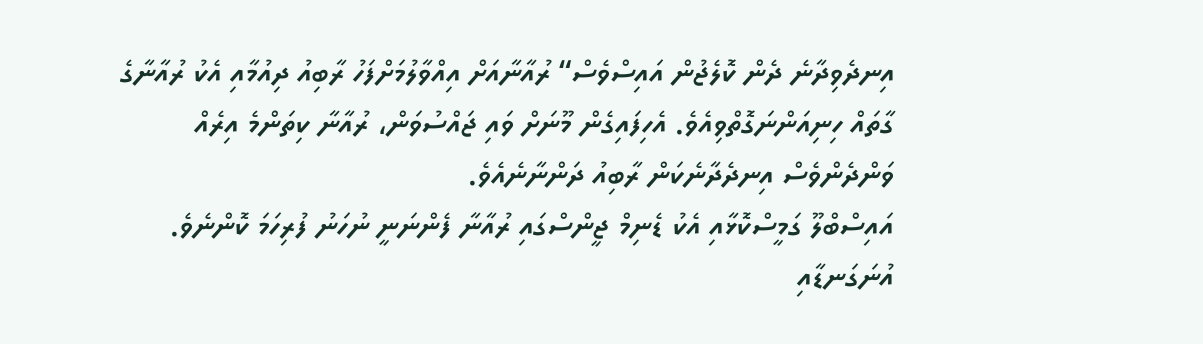އިނދެވިދާނެ ދެން ކޮލެޖުން އައިސްވެސް“ ރުއާނާއަށް އިއްވާލުމަށްފަހު ރާބިއު ދިއުމާއި އެކު ރުއާނާގެ ގާތައް ހިނިއަންނަގޮތްވިއެވެ. އެހިފައިގެން މޫނަށް ވައި ޖައްސުވަން، ރުއާނާ ކިތަންމެ އިރެއް ވަންދެންވެސް އިނދެދާނެކަން ރާބިއު ދަންނާނެއެވެ.
އައިސްބްލޫ ގަމީސްކޮޅާއި އެކު ޑެނިމް ޖީންސްގައި ރުއާނާ ފެންނަނީ ނުހަނު ފުރިހަމަ ކޮންނެވެ. އުނަގަނޑާއި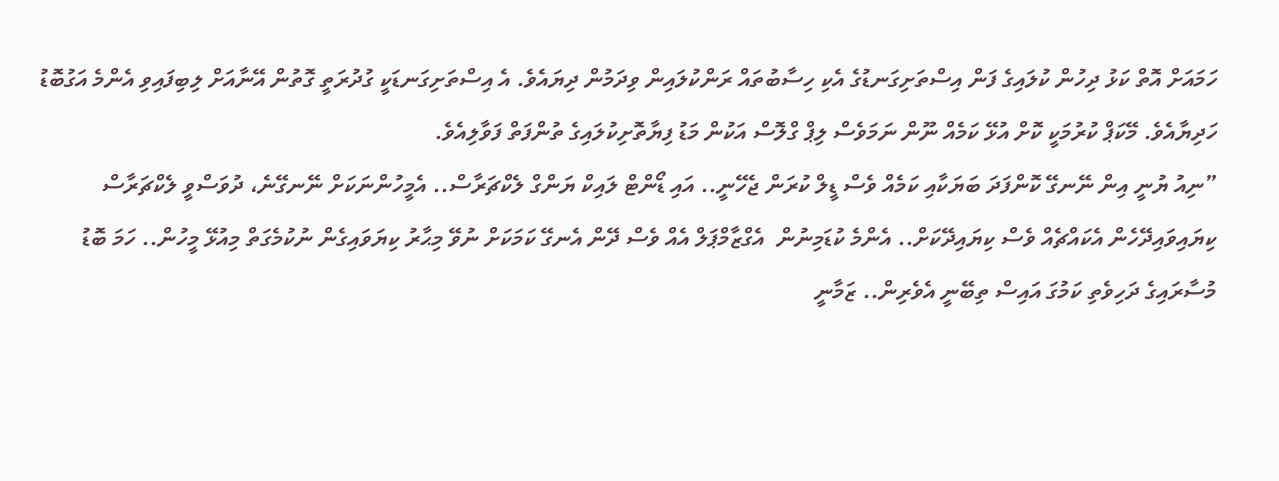ހަމައަށް އޮތް ކަޅު ދިހުން ކުލައިގެ ފަން އިސްތަށިގަނޑުގެ އެކި ހިސާބުތައް ރަންކުލައިން ވިދަމުން ދިޔައެވެ. އެ އިސްތަށިގަނޑަކީ ގުދުރަތީ ގޮތުން އޭނާއަށް ލިބިފައިވި އެންމެ އަގުބޮޑު ހަދިޔާއެވެ. މޭކަޕް ކުރުމަކީ ކޮށް އުޅޭ ކަމެއް ނޫން ނަމަވެސް ލިޕް ގްލޮސް އަކުން މަޑު ފިޔާތޮށިކުލައިގެ ތުންފަތް ފަވާލިއެވެ.
”ނިއު ޔުނީ އިން ނޭނގޭ ކޮންފަދަ ބަޔަކާއި ކަމެއް ވެސް ޑީލް ކުރަން ޖެހޭނީ.. އައި ޑޯންޓް ލައިކް ޔަންގް ލެކްޗަރާސް.. އެމީހުންނަކަށް ނޭނގޭނެ، ދުވަސްވީ ލެކްޗަރާސް ކިޔައިވައިދޭހެން އެކައްޗެއް ވެސް ކިޔައިދޭކަށް.. އެންމެ ކުޑަމިނުން  އެގްޒާމްޕަލް އެއް ވެސް ދޭން އެނގޭ ކަމަކަށް ނުވޭ މިޙާރު ކިޔަވައިގެން ނުކުމެގަތް މިއުޅޭ މީހުން.. ހަމަ ބޮޑު މުސާރައިގެ ދަހިވެތި ކަމުގަ އައިސް ތިބޭނީ އެވެރިން.. ޒަމާނީ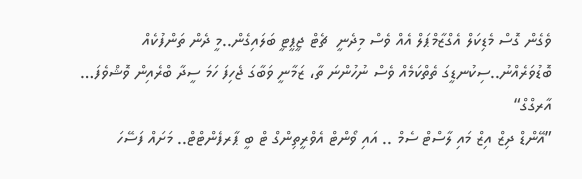ވެގެން ގޮސް މެޑިކަލް އެގްޒާމްޕަލް އެއް ވެސް މިދެނީ  ޗެޓް ޖީޕީޓީ ބަލައިގެން..މީ ދެން ތަންފުކެއް ބޮޑުވަރެއްނު..ސިކުނޑީގަ ތެތްކަމެއް ވެސް ނުހުންނަ ތާ، ޒަމާނީ ވަބާގަ ޖެހިފަ ހަމަ ސީދާ ބްރެއިން ވޮޝްވެފަ… އާރގްގް“
”އޭންޑް ދިޒް އިޒް މައި ލާސްޓް ސެމް .. އައި ވޯންޓް އެވްރީތިންގް ޓް ބީ ޕާރފެންޓްޓް.. މަށައް ފަސޭހަ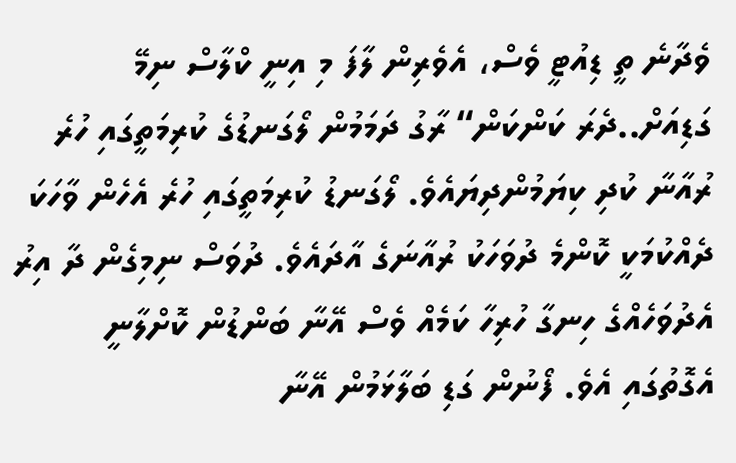ވެދާނެ ތީ ޑިއުޓީ ވެސް، އެވެރިން ލާފަ މި އިނީ ކްލާސް ނިމޭ ގަޑިއަށް..ދެރަ ކަންކަން“ ރާގު ދަމަމުން ލޯގަނޑުގެ ކުރިމަތީގައި ހުރެ ރުއާނާ ކުދި ކިޔަމުންދިޔައެވެ. ލޯގަނޑު ކުރިމަތީގައި ހުރެ އެހެން ވާހަކަ ދެއްކުމަކީ ކޮންމެ ދުވަހަކު ރުއާނަގެ އާދައެވެ. ދުވަސް ނިމިގެން ދާ އިރު އެދުވަހެއްގެ ހިނގާ ހުރިހާ ކަމެއް ވެސް އޭނާ ބަންޑުން ކޮށްލާނީ އެގޮތުގައި އެވެ. ފޯނުން ގަޑި ބަލާޅަމުން އޭނާ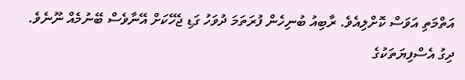އަތްމަތި އަވަސް ކޮށްލިއެވެ. ރާބިއު ބުނިހެން ފުރަތަމަ ދުވަހު ގަޑި ޖެހޭކަށް އޭނާވެސް ބޭނުމެއް ނޫނެވެ.
ދިގު އެސްފިޔަތަކުގެ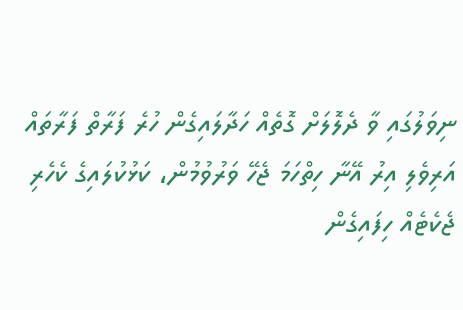ނިވަލުގައި ވާ ދެލޮލަށް ގޮތެއް ހަދާލައިގެން ހުރެ ފަރާތް ފަރާތައް އަރިވެލި އިރު އޭނާ ހިތްހަމަ ޖެހޭ ވަރުވުމުން، ކަޅުކުލައިގެ ކެހެރި ޖެކެޓެއް ހިފައިގެން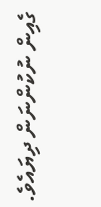ގެއިން ނުކުންނަން ދިޔައެވެ.